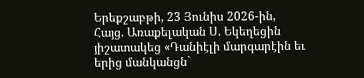Երեքշաբթի, 23 Յունիս 2026-ին, Հայց. Առաքելական Ս. Եկեղեցին յիշատակեց «Դանիէլի մարգարէին եւ երից մանկանցն`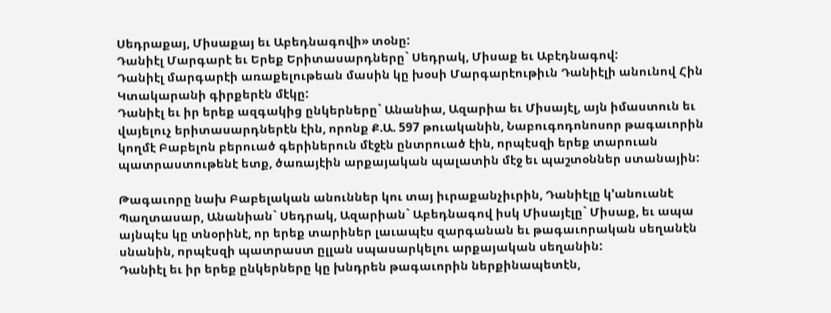Սեդրաքայ, Միսաքայ եւ Աբեդնագովի» տօնը:
Դանիէլ Մարգարէ եւ Երեք Երիտասարդները` Սեդրակ, Միսաք եւ Աբէդնագով:
Դանիէլ մարգարէի առաքելութեան մասին կը խօսի Մարգարէութիւն Դանիէլի անունով Հին Կտակարանի գիրքերէն մէկը:
Դանիէլ եւ իր երեք ազգակից ընկերները` Անանիա, Ազարիա եւ Միսայէլ, այն իմաստուն եւ վայելուչ երիտասարդներէն էին, որոնք Ք.Ա. 597 թուականին, Նաբուգոդոնոսոր թագաւորին կողմէ Բաբելոն բերուած գերիներուն մէջէն ընտրուած էին, որպէսզի երեք տարուան պատրաստութենէ ետք, ծառայէին արքայական պալատին մէջ եւ պաշտօններ ստանային:

Թագաւորը նախ Բաբելական անուններ կու տայ իւրաքանչիւրին, Դանիէլը կ’անուանէ Պաղտասար, Անանիան` Սեդրակ, Ազարիան` Աբեդնագով իսկ Միսայէլը` Միսաք, եւ ապա այնպէս կը տնօրինէ, որ երեք տարիներ լաւապէս զարգանան եւ թագաւորական սեղանէն սնանին, որպէսզի պատրաստ ըլլան սպասարկելու արքայական սեղանին:
Դանիէլ եւ իր երեք ընկերները կը խնդրեն թագաւորին ներքինապետէն,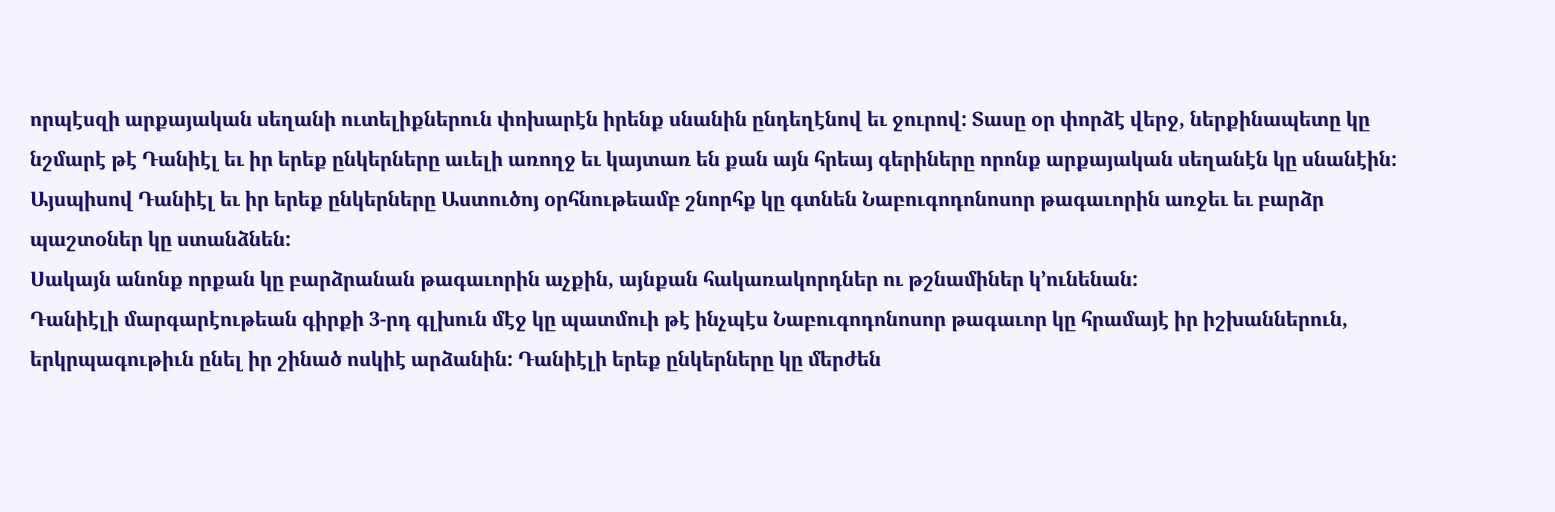որպէսզի արքայական սեղանի ուտելիքներուն փոխարէն իրենք սնանին ընդեղէնով եւ ջուրով: Տասը օր փորձէ վերջ, ներքինապետը կը նշմարէ թէ Դանիէլ եւ իր երեք ընկերները աւելի առողջ եւ կայտառ են քան այն հրեայ գերիները որոնք արքայական սեղանէն կը սնանէին:
Այսպիսով Դանիէլ եւ իր երեք ընկերները Աստուծոյ օրհնութեամբ շնորհք կը գտնեն Նաբուգոդոնոսոր թագաւորին առջեւ եւ բարձր պաշտօներ կը ստանձնեն:
Սակայն անոնք որքան կը բարձրանան թագաւորին աչքին, այնքան հակառակորդներ ու թշնամիներ կ’ունենան:
Դանիէլի մարգարէութեան գիրքի 3-րդ գլխուն մէջ կը պատմուի թէ ինչպէս Նաբուգոդոնոսոր թագաւոր կը հրամայէ իր իշխաններուն, երկրպագութիւն ընել իր շինած ոսկիէ արձանին: Դանիէլի երեք ընկերները կը մերժեն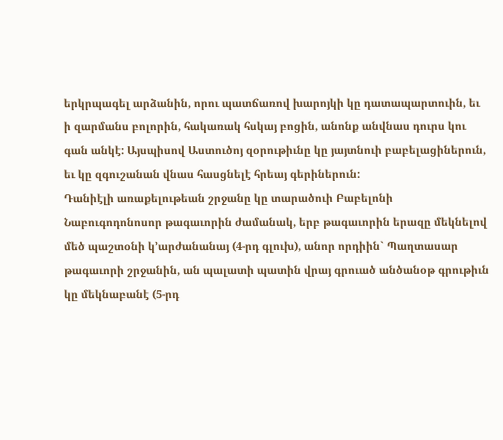երկրպագել արձանին, որու պատճառով խարոյկի կը դատապարտուին, եւ ի զարմանս բոլորին, հակառակ հսկայ բոցին, անոնք անվնաս դուրս կու գան անկէ: Այսպիսով Աստուծոյ զօրութիւնը կը յայտնուի բաբելացիներուն, եւ կը զգուշանան վնաս հասցնելէ հրեայ գերիներուն:
Դանիէլի առաքելութեան շրջանը կը տարածուի Բաբելոնի Նաբուգոդոնոսոր թագաւորին ժամանակ, երբ թագաւորին երազը մեկնելով մեծ պաշտօնի կ’արժանանայ (4-րդ գլուխ), անոր որդիին` Պաղտասար թագաւորի շրջանին, ան պալատի պատին վրայ գրուած անծանօթ գրութիւն կը մեկնաբանէ (5-րդ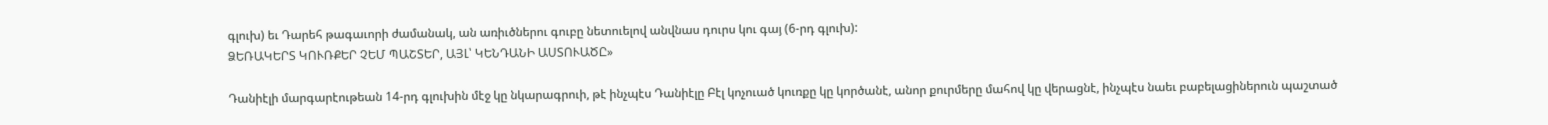գլուխ) եւ Դարեհ թագաւորի ժամանակ, ան առիւծներու գուբը նետուելով անվնաս դուրս կու գայ (6-րդ գլուխ):
ՁԵՌԱԿԵՐՏ ԿՈՒՌՔԵՐ ՉԵՄ ՊԱՇՏԵՐ, ԱՅԼ՝ ԿԵՆԴԱՆԻ ԱՍՏՈՒԱԾԸ»

Դանիէլի մարգարէութեան 14-րդ գլուխին մէջ կը նկարագրուի, թէ ինչպէս Դանիէլը Բէլ կոչուած կուռքը կը կործանէ, անոր քուրմերը մահով կը վերացնէ, ինչպէս նաեւ բաբելացիներուն պաշտած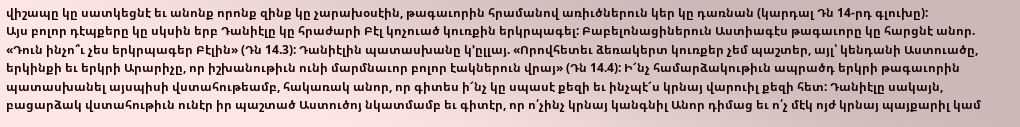վիշապը կը սատկեցնէ եւ անոնք որոնք զինք կը չարախօսէին, թագաւորին հրամանով առիւծներուն կեր կը դառնան (կարդալ Դն 14-րդ գլուխը):
Այս բոլոր դէպքերը կը սկսին երբ Դանիէլը կը հրաժարի Բէլ կոչուած կուռքին երկրպագել: Բաբելոնացիներուն Աստիագէս թագաւորը կը հարցնէ անոր. «Դուն ինչո՞ւ չես երկրպագեր Բէլին» (Դն 14.3): Դանիէլին պատասխանը կ’ըլլայ. «Որովհետեւ ձեռակերտ կուռքեր չեմ պաշտեր, այլ՝ կենդանի Աստուածը, երկինքի եւ երկրի Արարիչը, որ իշխանութիւն ունի մարմնաւոր բոլոր էակներուն վրայ» (Դն 14.4): Ի՜նչ համարձակութիւն ապրածդ երկրի թագաւորին պատասխանել այսպիսի վստահութեամբ, հակառակ անոր, որ գիտես ի՜նչ կը սպասէ քեզի եւ ինչպէ՜ս կրնայ վարուիլ քեզի հետ: Դանիէլը սակայն, բացարձակ վստահութիւն ունէր իր պաշտած Աստուծոյ նկատմամբ եւ գիտէր, որ ո՛չինչ կրնայ կանգնիլ Անոր դիմաց եւ ո՛չ մէկ ոյժ կրնայ պայքարիլ կամ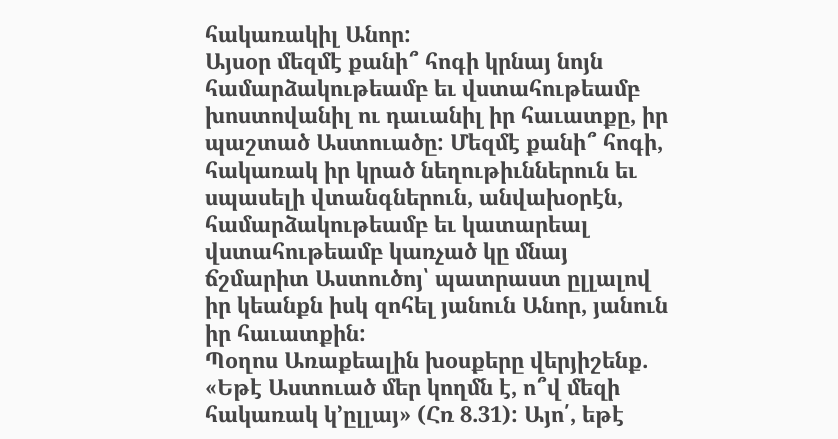հակառակիլ Անոր:
Այսօր մեզմէ քանի՞ հոգի կրնայ նոյն համարձակութեամբ եւ վստահութեամբ խոստովանիլ ու դաւանիլ իր հաւատքը, իր պաշտած Աստուածը: Մեզմէ քանի՞ հոգի, հակառակ իր կրած նեղութիւններուն եւ սպասելի վտանգներուն, անվախօրէն, համարձակութեամբ եւ կատարեալ վստահութեամբ կառչած կը մնայ ճշմարիտ Աստուծոյ՝ պատրաստ ըլլալով իր կեանքն իսկ զոհել յանուն Անոր, յանուն իր հաւատքին:
Պօղոս Առաքեալին խօսքերը վերյիշենք. «Եթէ Աստուած մեր կողմն է, ո՞վ մեզի հակառակ կ’ըլլայ» (Հռ 8.31): Այո՛, եթէ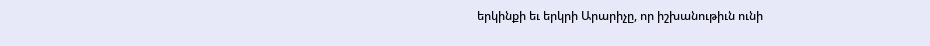երկինքի եւ երկրի Արարիչը, որ իշխանութիւն ունի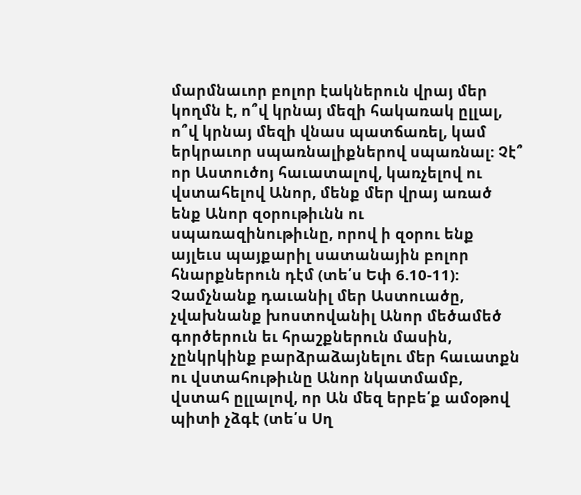մարմնաւոր բոլոր էակներուն վրայ մեր կողմն է, ո՞վ կրնայ մեզի հակառակ ըլլալ, ո՞վ կրնայ մեզի վնաս պատճառել, կամ երկրաւոր սպառնալիքներով սպառնալ: Չէ՞ որ Աստուծոյ հաւատալով, կառչելով ու վստահելով Անոր, մենք մեր վրայ առած ենք Անոր զօրութիւնն ու սպառազինութիւնը, որով ի զօրու ենք այլեւս պայքարիլ սատանային բոլոր հնարքներուն դէմ (տե՛ս Եփ 6.10-11):
Չամչնանք դաւանիլ մեր Աստուածը, չվախնանք խոստովանիլ Անոր մեծամեծ գործերուն եւ հրաշքներուն մասին, չընկրկինք բարձրաձայնելու մեր հաւատքն ու վստահութիւնը Անոր նկատմամբ, վստահ ըլլալով, որ Ան մեզ երբե՛ք ամօթով պիտի չձգէ (տե՛ս Սղ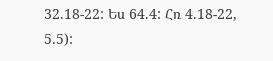32.18-22: Ես 64.4: Հռ 4.18-22, 5.5):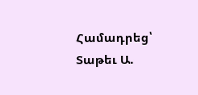Համադրեց՝
Տաթեւ Ա.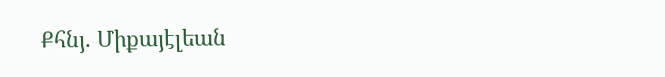Քհնյ. Միքայէլեան